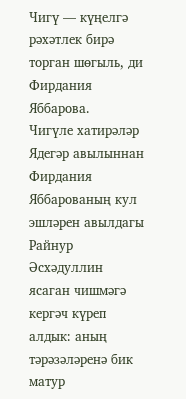Чигү — күңелгә рәхәтлек бирә торган шөгыль, ди Фирдания Яббарова.
Чигүле хатирәләр
Ядегәр авылыннан Фирдания Яббарованың кул эшләрен авылдагы Райнур Әсхәдуллин ясаган чишмәгә кергәч күреп алдык: аның тәрәзәләренә бик матур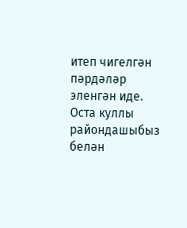итеп чигелгән пәрдәләр эленгән иде. Оста куллы райондашыбыз белән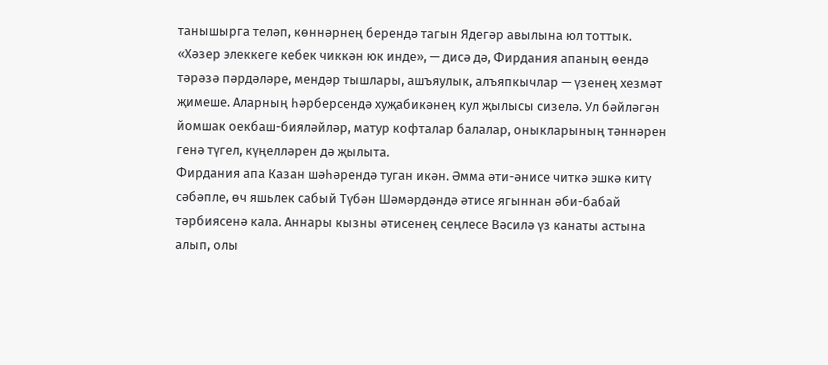танышырга теләп, көннәрнең берендә тагын Ядегәр авылына юл тоттык.
«Хәзер элеккеге кебек чиккән юк инде», — дисә дә, Фирдания апаның өендә тәрәзә пәрдәләре, мендәр тышлары, ашъяулык, алъяпкычлар — үзенең хезмәт җимеше. Аларның һәрберсендә хуҗабикәнең кул җылысы сизелә. Ул бәйләгән йомшак оекбаш-бияләйләр, матур кофталар балалар, оныкларының тәннәрен генә түгел, күңелләрен дә җылыта.
Фирдания апа Казан шәһәрендә туган икән. Әмма әти-әнисе читкә эшкә китү сәбәпле, өч яшьлек сабый Түбән Шәмәрдәндә әтисе ягыннан әби-бабай тәрбиясенә кала. Аннары кызны әтисенең сеңлесе Вәсилә үз канаты астына алып, олы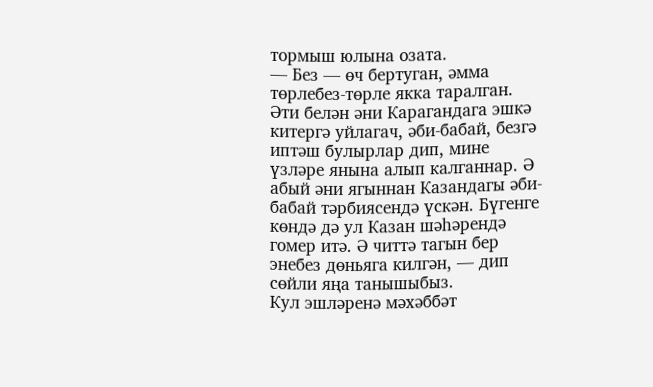тормыш юлына озата.
— Без — өч бертуган, әмма төрлебез-төрле якка таралган. Әти белән әни Карагандага эшкә китергә уйлагач, әби-бабай, безгә иптәш булырлар дип, мине үзләре янына алып калганнар. Ә абый әни ягыннан Казандагы әби-бабай тәрбиясендә үскән. Бүгенге көндә дә ул Казан шәһәрендә гомер итә. Ә читтә тагын бер энебез дөньяга килгән, — дип сөйли яңа танышыбыз.
Кул эшләренә мәхәббәт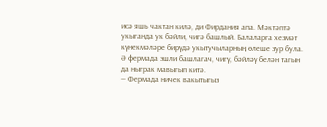исә яшь чактан килә, ди Фирдания апа. Мәктәптә укыганда ук бәйли, чигә башлый. Балаларга хезмәт күнекмәләре бирүдә укытучыларның өлеше зур була. Ә фермада эшли башлагач, чигү, бәйләү белән тагын да ныграк мавыгып китә.
— Фермада ничек вакытыгыз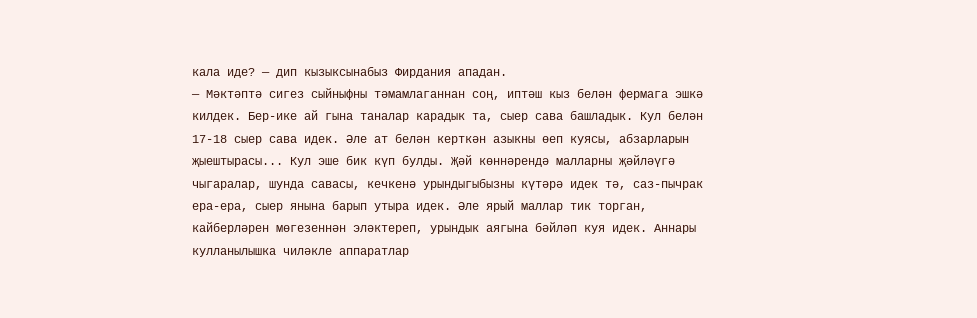кала иде? — дип кызыксынабыз Фирдания ападан.
— Мәктәптә сигез сыйныфны тәмамлаганнан соң, иптәш кыз белән фермага эшкә килдек. Бер-ике ай гына таналар карадык та, сыер сава башладык. Кул белән 17-18 сыер сава идек. Әле ат белән керткән азыкны өеп куясы, абзарларын җыештырасы... Кул эше бик күп булды. Җәй көннәрендә малларны җәйләүгә чыгаралар, шунда савасы, кечкенә урындыгыбызны күтәрә идек тә, саз-пычрак ера-ера, сыер янына барып утыра идек. Әле ярый маллар тик торган, кайберләрен мөгезеннән эләктереп, урындык аягына бәйләп куя идек. Аннары кулланылышка чиләкле аппаратлар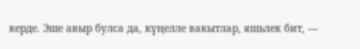керде. Эше авыр булса да, күңелле вакытлар, яшьлек бит, —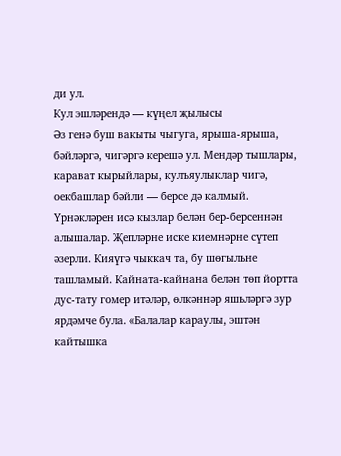ди ул.
Кул эшләрендә — күңел җылысы
Әз генә буш вакыты чыгуга, ярыша-ярыша, бәйләргә, чигәргә керешә ул. Мендәр тышлары, карават кырыйлары, кулъяулыклар чигә, оекбашлар бәйли — берсе дә калмый.
Үрнәкләрен исә кызлар белән бер-берсеннән алышалар. Җепләрне иске киемнәрне сүтеп әзерли. Кияүгә чыккач та, бу шөгыльне ташламый. Кайната-кайнана белән төп йортта дус-тату гомер итәләр, өлкәннәр яшьләргә зур ярдәмче була. «Балалар караулы, эштән кайтышка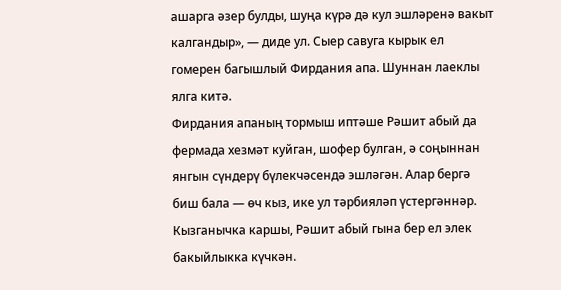ашарга әзер булды, шуңа күрә дә кул эшләренә вакыт калгандыр», — диде ул. Сыер савуга кырык ел гомерен багышлый Фирдания апа. Шуннан лаеклы ялга китә.
Фирдания апаның тормыш иптәше Рәшит абый да фермада хезмәт куйган, шофер булган, ә соңыннан янгын сүндерү бүлекчәсендә эшләгән. Алар бергә биш бала — өч кыз, ике ул тәрбияләп үстергәннәр. Кызганычка каршы, Рәшит абый гына бер ел элек бакыйлыкка күчкән.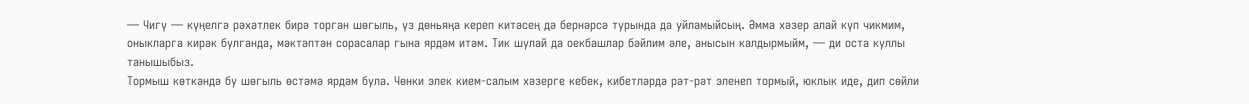— Чигү — күңелгә рәхәтлек бирә торган шөгыль, үз дөньяңа кереп китәсең дә бернәрсә турында да уйламыйсың. Әмма хәзер алай күп чикмим, оныкларга кирәк булганда, мәктәптән сорасалар гына ярдәм итәм. Тик шулай да оекбашлар бәйлим әле, анысын калдырмыйм, — ди оста куллы танышыбыз.
Тормыш көткәндә бу шөгыль өстәмә ярдәм була. Чөнки элек кием-салым хәзерге кебек, кибетләрдә рәт-рәт эленеп тормый, юклык иде, дип сөйли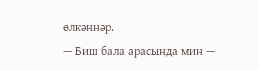өлкәннәр.
— Биш бала арасында мин —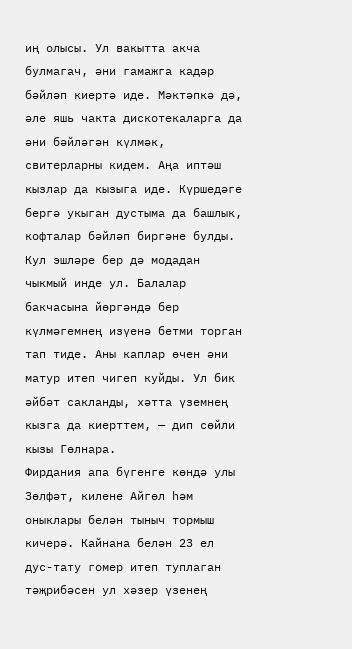иң олысы. Ул вакытта акча булмагач, әни гамажга кадәр бәйләп киертә иде. Мәктәпкә дә, әле яшь чакта дискотекаларга да әни бәйләгән күлмәк, свитерларны кидем. Аңа иптәш кызлар да кызыга иде. Күршедәге бергә укыган дустыма да башлык, кофталар бәйләп биргәне булды. Кул эшләре бер дә модадан чыкмый инде ул. Балалар бакчасына йөргәндә бер күлмәгемнең изүенә бетми торган тап тиде. Аны каплар өчен әни матур итеп чигеп куйды. Ул бик әйбәт сакланды, хәтта үземнең кызга да киерттем, — дип сөйли кызы Гөлнара.
Фирдания апа бүгенге көндә улы Зөлфәт, килене Айгөл һәм оныклары белән тыныч тормыш кичерә. Кайнана белән 23 ел дус-тату гомер итеп туплаган тәҗрибәсен ул хәзер үзенең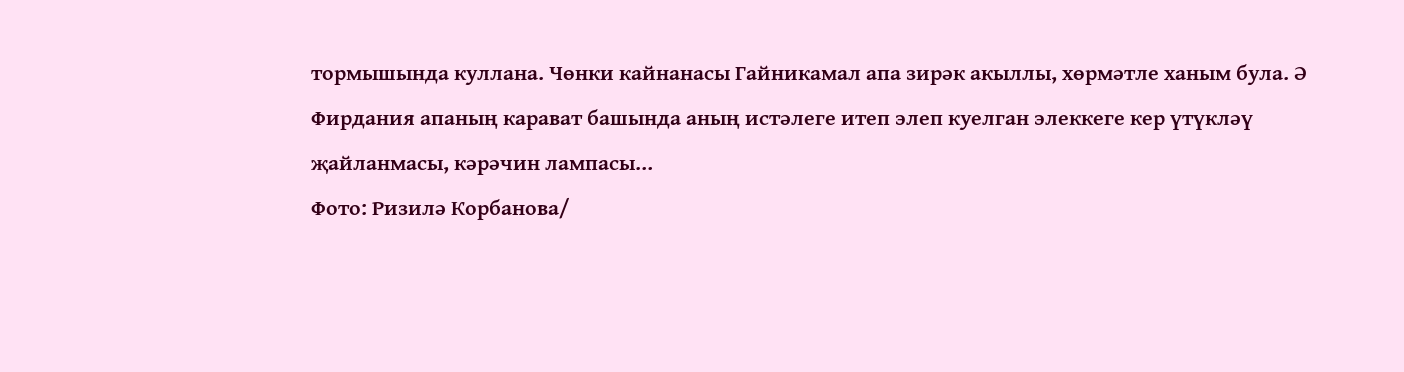тормышында куллана. Чөнки кайнанасы Гайникамал апа зирәк акыллы, хөрмәтле ханым була. Ә Фирдания апаның карават башында аның истәлеге итеп элеп куелган элеккеге кер үтүкләү җайланмасы, кәрәчин лампасы…
Фото: Ризилә Корбанова/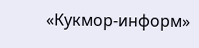«Кукмор-информ»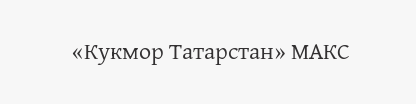«Кукмор Татарстан» МАКС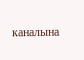каналына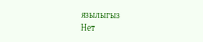язылыгыз
Нет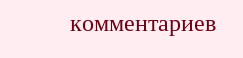комментариев